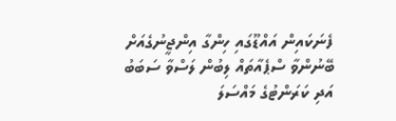ފެނަކައިން އައްޑޫގައި ހިންގާ އިންޖީނުގެއަށް ބޭނުންވާ ސްޕެއާތައް ލިބުން ލަސްވާ ސަބަބު އަދި ކަރަންޓުގެ މައްސަލަ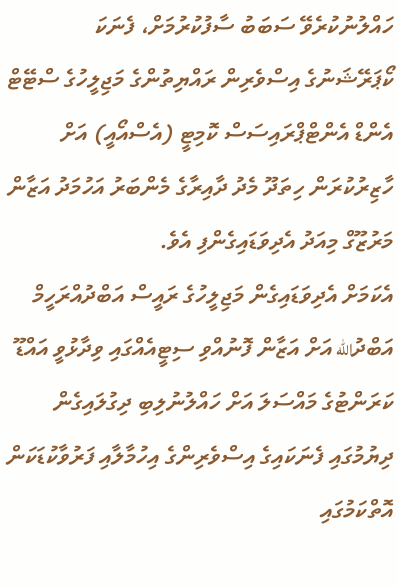ހައްލުނުކުރެވޭ ސަބަބު ސާފުކުރުމަށް، ފެނަކަ ކޯޕަރޭޝަނުގެ އިސްވެރިން ރައްޔިތުންގެ މަޖިލީހުގެ ސްޓޭޓް އެންޑް އެންޓްޕްރައިސަސް ކޮމިޓީ (އެސްއޯއީ) އަށް ހާޒިރުކުރަން ހިތަދޫ މެދު ދާއިރާގެ މެންބަރު އަހުމަދު އަޒާން މަރުޒޫގް މިއަދު އެދިވަޑައިގެންފި އެވެ.
އެކަމަށް އެދިވަޑައިގެން މަޖިލީހުގެ ރައީސް އަބްދުއްރަހީމް އަބްދުالله އަށް އަޒާން ފޮނުއްވި ސިޓީއެއްގައި ވިދާޅުވީ އައްޑޫ ކަރަންޓުގެ މައްސަލަ އަށް ހައްލުނުލިބި ދިގުލައިގެން ދިޔުމުގައި ފެނަކައިގެ އިސްވެރިންގެ އިހުމާލާއި ފަރުވާކުޑަކަން އޮތްކަމުގައި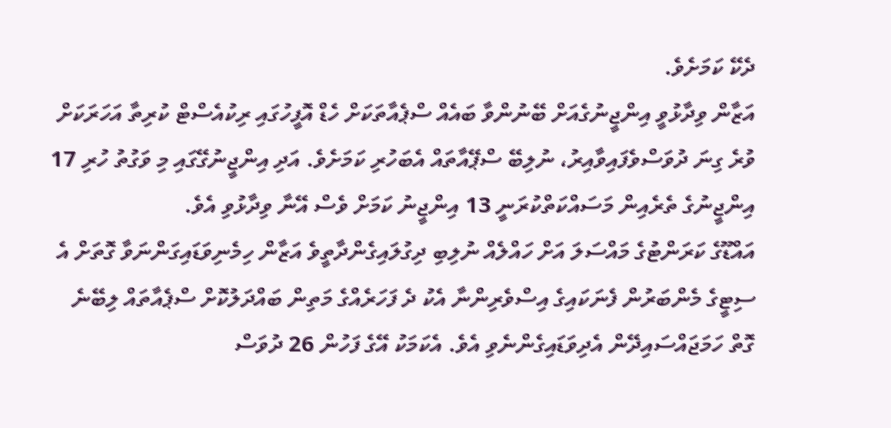ދެކޭ ކަމަށެވެ.
އަޒާން ވިދާޅުވީ އިންޖީނުގެއަށް ބޭނުންވާ ބައެއް ސްޕެއާތަކަށް ހެޑް އޮފީހުގައި ރިކުއެސްޓް ކުރިތާ އަހަރަކަށް ވުރެ ގިނަ ދުވަސްވެފައިވާއިރު، ނުލިބޭ ސްޕޭއާތައް އެބަހުރި ކަމަށެވެ. އަދި އިންޖީނުގޭގައި މި ވަގުތު ހުރި 17 އިންޖީނުގެ ތެރެއިން މަސައްކަތްކުރަނީ 13 އިންޖީނު ކަމަށް ވެސް އޭނާ ވިދާޅުވި އެވެ.
އައްޑޫގެ ކަރަންޓުގެ މައްސަލަ އަށް ހައްލެއް ނުލިބި ދިގުލައިގެންދާތީވެ އަޒާން ހިމެނިވަޑައިގަންނަވާ ގޮތަށް އެ ސިޓީގެ މެންބަރުން ފެނަކައިގެ އިސްވެރިންނާ އެކު ދެ ފަހަރެއްގެ މަތިން ބައްދަލުކޮށް ސްޕެއާތައް ލިބޭނެ ގޮތް ހަމަޖައްސައިދޭން އެދިވަޑައިގެންނެވި އެވެ. އެކަމަކު އޭގެ ފަހުން 26 ދުވަސް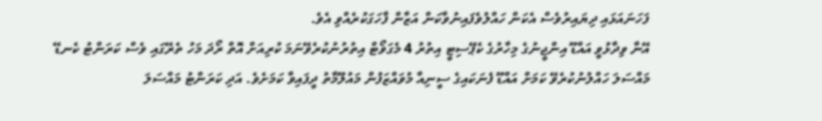ފަހަނައަޅައި ދިޔައިރުވެސް އެކަން ހައްލުވެފައިނުވާކަން އަޒާން ފާހަގަކުރެއްވި އެވެ.
އޭނާ ވިދާޅުވީ އައްޑޫ އިންޖީނުގެ މިހާރުގެ ކެޕޭސިޓީ އިތުރު 4 މެގަވޯޓް އިތުރުނުކުރެވޭނަމަ ކުރިއަށް އޮތް ރޯދަ މަހު ތެރޭގައި ވެސް ކަރަންޓު ކެނޑޭ މައްސަލަ ހައްލުނުކުރެވޭ ކަމަށް އައްޑޫ ފެނަކައިގެ ސީނިއާ މުވައްޒަފުން މައުލޫމާތު ދީފައިވާ ކަމަށެވެ. އަދި ކަރަންޓު މައްސަލަ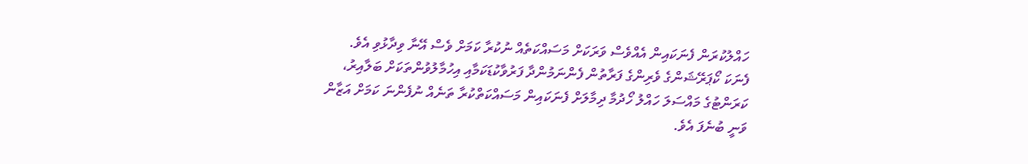ހައްލުކުރަން ފެނަކައިން އެއްވެސް ވަރަކަށް މަސައްކަތެއް ނުކުރާ ކަމަށް ވެސް އޭނާ ވިދާޅުވި އެވެ.
ފެނަކަ ކޯޕަރޭޝަންގެ ވެރިންގެ ފަރާތުން ފެންނަމުންދާ ފަރުވާކުޑަކަމާއި އިހުމާލުވުންތަކަށް ބަލާއިރު، ކަރަންޓުގެ މައްސަލަ ހައްލު ހޯދުމާ ދިމާލަށް ފެނަކައިން މަސައްކަތްކުރާ ތަނެއް ނުފެންނަ ކަމަށް އަޒާން ވަނީ ބުނެފަ އެވެ.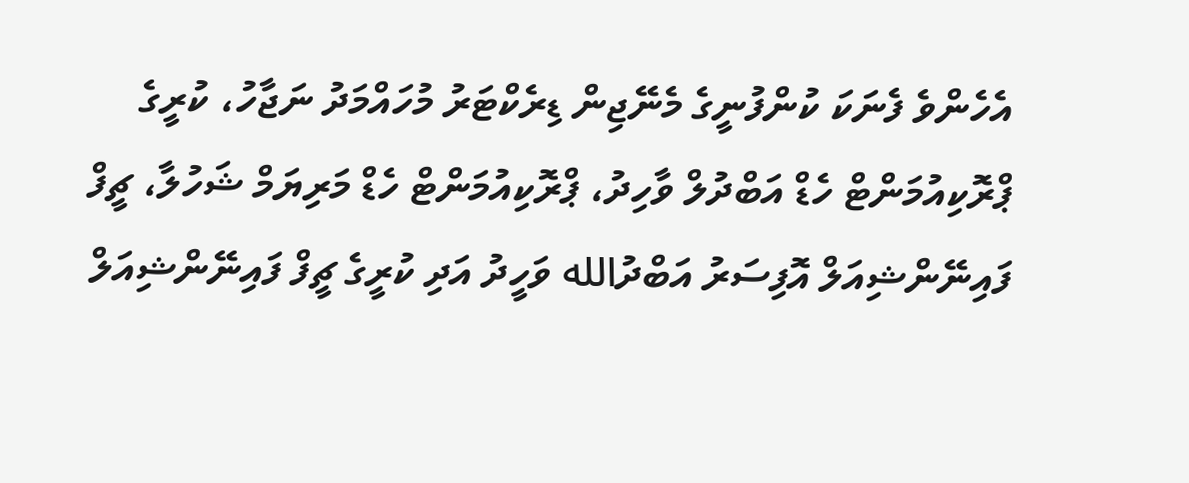އެހެންވެ ފެނަކަ ކުންފުނީގެ މެނޭޖިން ޑިރެކްޓަރު މުހައްމަދު ނަޖާހު، ކުރީގެ ޕްރޮކިއުމަންޓް ހެޑް އަބްދުލް ވާހިދު، ޕްރޮކިއުމަންޓް ހެޑް މަރިޔަމް ޝަހުލާ، ޗީފް ފައިނޭންޝިއަލް އޮފިސަރު އަބްދުالله ވަހީދު އަދި ކުރީގެ ޗީފް ފައިނޭންޝިއަލް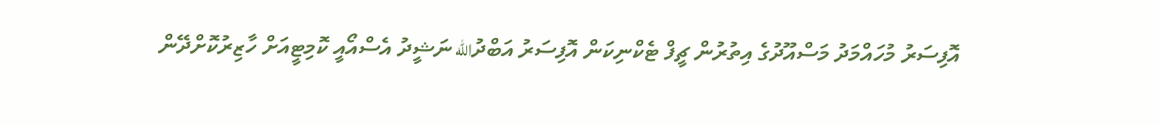އޮފިސަރު މުހައްމަދު މަސްއޫދުގެ އިތުރުން ޗީފް ޓެކްނިކަން އޮފިސަރު އަބްދުالله ނަޝީދު އެސްއޯއީ ކޮމިޓީއަށް ހާޒިރުކޮށްދޭން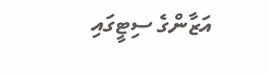އަޒާންގެ ސިޓީގައި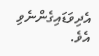އެދިވަޑައިގެންނެވި އެވެ.